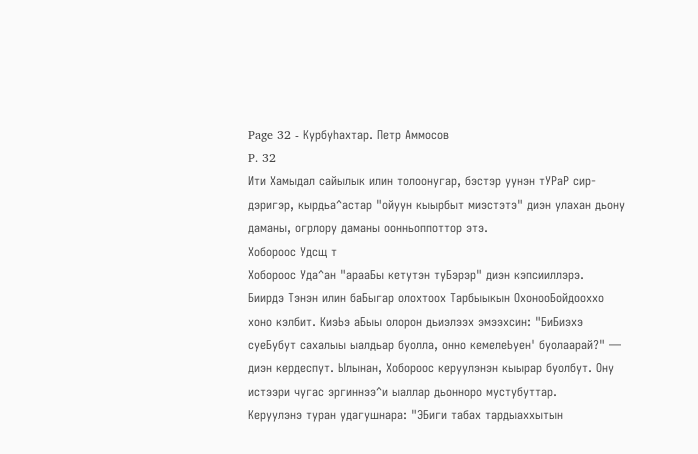Page 32 - Курбуһахтар. Петр Аммосов
P. 32
Ити Хамыдал сайылык илин толоонугар, бэстэр уунэн тУРаР сир-
дэригэр, кырдьа^астар "ойуун кыырбыт миэстэтэ" диэн улахан дьону
даманы, огрлору даманы оонньоппоттор этэ.
Хобороос Удсщ т
Хобороос Уда^ан "арааБы кетутэн туБэрэр" диэн кэпсииллэрэ.
Биирдэ Тэнэн илин баБыгар олохтоох Тарбыыкын ОхонооБойдооххо
хоно кэлбит. КиэЬэ аБыы олорон дьиэлээх эмээхсин: "БиБиэхэ
суеБубут сахалыы ыалдьар буолла, онно кемелеЬуен' буолаарай?" —
диэн кердеспут. Ылынан, Хобороос керуулэнэн кыырар буолбут. Ону
истээри чугас эргиннээ^и ыаллар дьонноро мустубуттар.
Керуулэнэ туран удагушнара: "ЭБиги табах тардыаххытын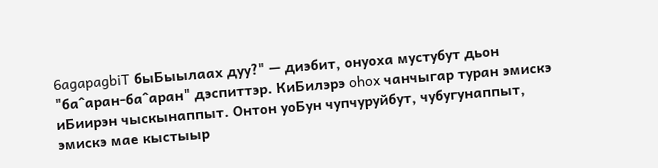6agapagbiT быБыылаах дуу?" — диэбит, онуоха мустубут дьон
"ба^аран-ба^аран" дэспиттэр. КиБилэрэ ohox чанчыгар туран эмискэ
иБиирэн чыскынаппыт. Онтон уоБун чупчуруйбут, чубугунаппыт,
эмискэ мае кыстыыр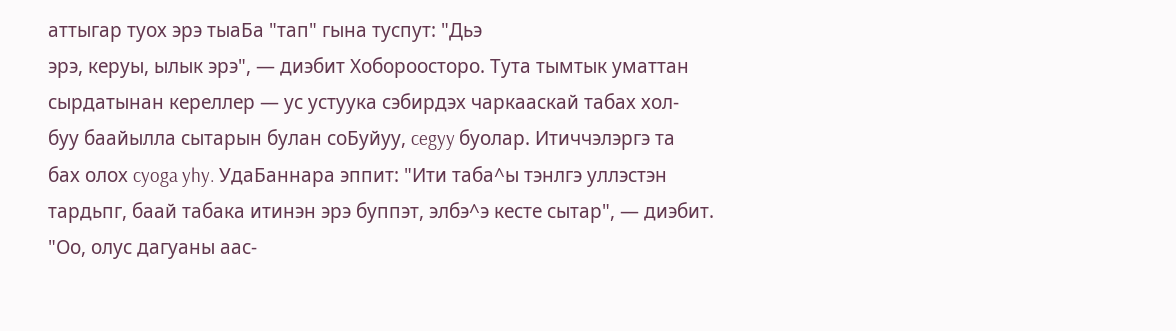аттыгар туох эрэ тыаБа "тап" гына туспут: "Дьэ
эрэ, керуы, ылык эрэ", — диэбит Хобороосторо. Тута тымтык уматтан
сырдатынан кереллер — ус устуука сэбирдэх чаркааскай табах хол-
буу баайылла сытарын булан соБуйуу, cegyy буолар. Итиччэлэргэ та
бах олох cyoga yhy. УдаБаннара эппит: "Ити таба^ы тэнлгэ уллэстэн
тардьпг, баай табака итинэн эрэ буппэт, элбэ^э кесте сытар", — диэбит.
"Оо, олус дагуаны аас-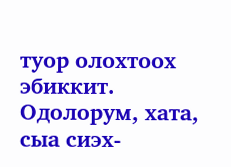туор олохтоох эбиккит. Одолорум, хата, сыа сиэх-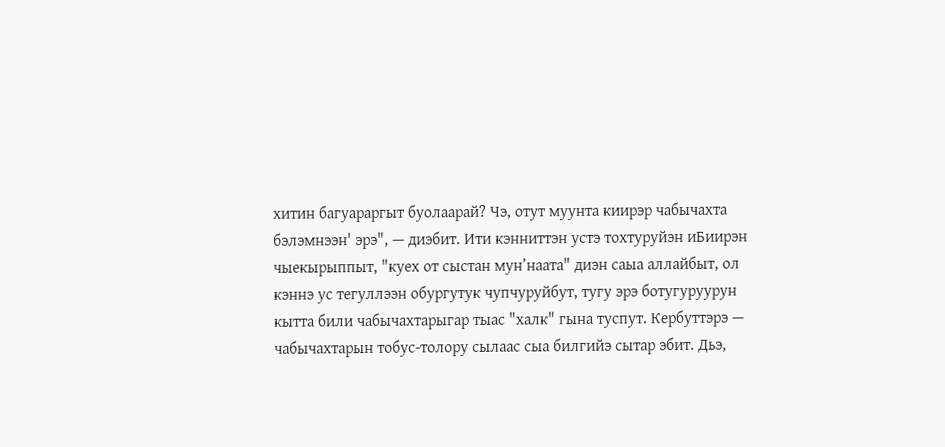хитин багуараргыт буолаарай? Чэ, отут муунта киирэр чабычахта
бэлэмнээн' эрэ", — диэбит. Ити кэнниттэн устэ тохтуруйэн иБиирэн
чыекырыппыт, "куех от сыстан мун’наата" диэн саыа аллайбыт, ол
кэннэ ус тегуллээн обургутук чупчуруйбут, тугу эрэ ботугуруурун
кытта били чабычахтарыгар тыас "халк" гына туспут. Кербуттэрэ —
чабычахтарын тобус-толору сылаас сыа билгийэ сытар эбит. Дьэ,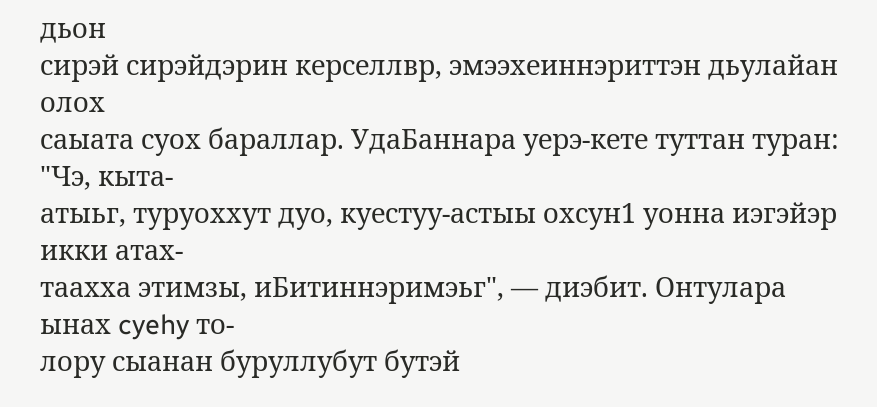дьон
сирэй сирэйдэрин керселлвр, эмээхеиннэриттэн дьулайан олох
саыата суох бараллар. УдаБаннара уерэ-кете туттан туран: "Чэ, кыта-
атыьг, туруоххут дуо, куестуу-астыы охсун1 уонна иэгэйэр икки атах-
таахха этимзы, иБитиннэримэьг", — диэбит. Онтулара ынах cyehy то-
лору сыанан буруллубут бутэй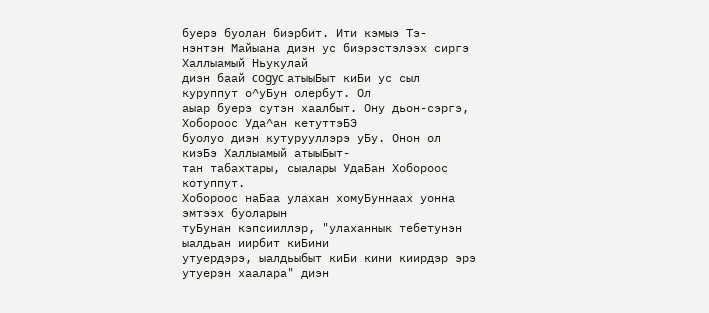буерэ буолан биэрбит. Ити кэмыэ Тэ-
нэнтэн Майыана диэн ус биэрэстэлээх сиргэ Халлыамый Ньукулай
диэн баай cogyc атыыБыт киБи ус сыл куруппут о^уБун олербут. Ол
аыар буерэ сутэн хаалбыт. Ону дьон-сэргэ, Хобороос Уда^ан кетуттэБЭ
буолуо диэн кутурууллэрэ уБу. Онон ол киэБэ Халлыамый атыыБыт-
тан табахтары, сыалары УдаБан Хобороос котуппут.
Хобороос наБаа улахан хомуБуннаах уонна эмтээх буоларын
туБунан кэпсииллэр, "улаханнык тебетунэн ыалдьан иирбит киБини
утуердэрэ, ыалдьыбыт киБи кини киирдэр эрэ утуерэн хаалара" диэн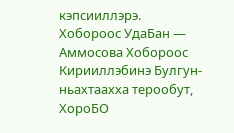кэпсииллэрэ.
Хобороос УдаБан — Аммосова Хобороос Кирииллэбинэ Булгун-
ньахтаахха терообут, ХороБО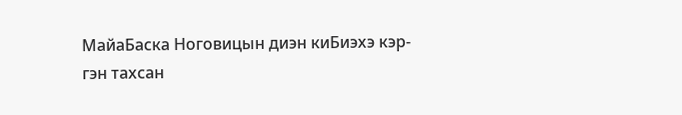МайаБаска Ноговицын диэн киБиэхэ кэр-
гэн тахсан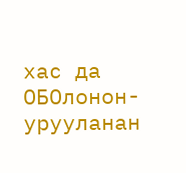хас да ОБОлонон-урууланан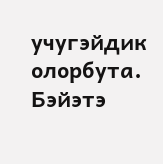учугэйдик олорбута. Бэйэтэ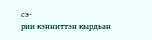сэ-
рии кэнниттэн кырдьан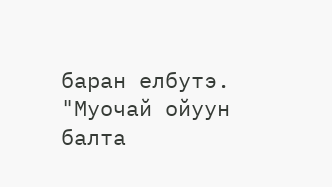баран елбутэ. "Муочай ойуун балта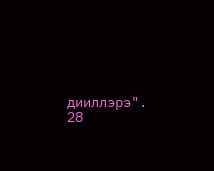дииллэрэ".
28